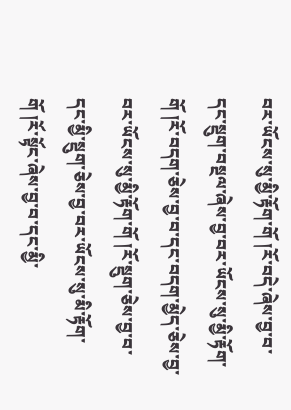བར་ཡོངས་སུ་མྱི་རྟོག་གོ །རོ་བདེ་ཞེས་བྱ་བ་དང་སྡུག་བསྔལ་ཞེས་བྱ་བར་ཡོངས་སུ་མྱི་རྟོག་གོ །རོ་བདག་ཅེས་བྱ་བ་དང་བདག་མྱེད་ཅེས་བྱ་བར་ཡོངས་སུ་མྱི་རྟོག་གོ །རོ་སྡུག་ཅེས་བྱ་བ་དང་མྱི་སྡུག་ཅེས་བྱ་བར་ཡོངས་སུ་མི་རྟོག་གོ །རོ་སྟོང་ཞེས་བྱ་བ་དང་མྱི་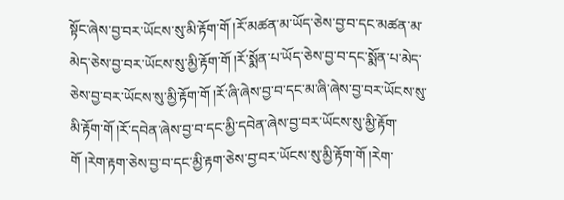སྟོང་ཞེས་བྱ་བར་ཡོངས་སུ་མི་རྟོག་གོ །རོ་མཚན་མ་ཡོད་ཅེས་བྱ་བ་དང་མཚན་མ་མེད་ཅེས་བྱ་བར་ཡོངས་སུ་མྱི་རྟོག་གོ །རོ་སྨོན་པ་ཡོད་ཅེས་བྱ་བ་དང་སྨོན་པ་མེད་ཅེས་བྱ་བར་ཡོངས་སུ་མྱི་རྟོག་གོ །རོ་ཞི་ཞེས་བྱ་བ་དང་མ་ཞི་ཞེས་བྱ་བར་ཡོངས་སུ་མི་རྟོག་གོ །རོ་དབེན་ཞེས་བྱ་བ་དང་མྱི་དབེན་ཞེས་བྱ་བར་ཡོངས་སུ་མྱི་རྟོག་གོ །རེག་རྟག་ཅེས་བྱ་བ་དང་མྱི་རྟག་ཅེས་བྱ་བར་ཡོངས་སུ་མྱི་རྟོག་གོ །རེག་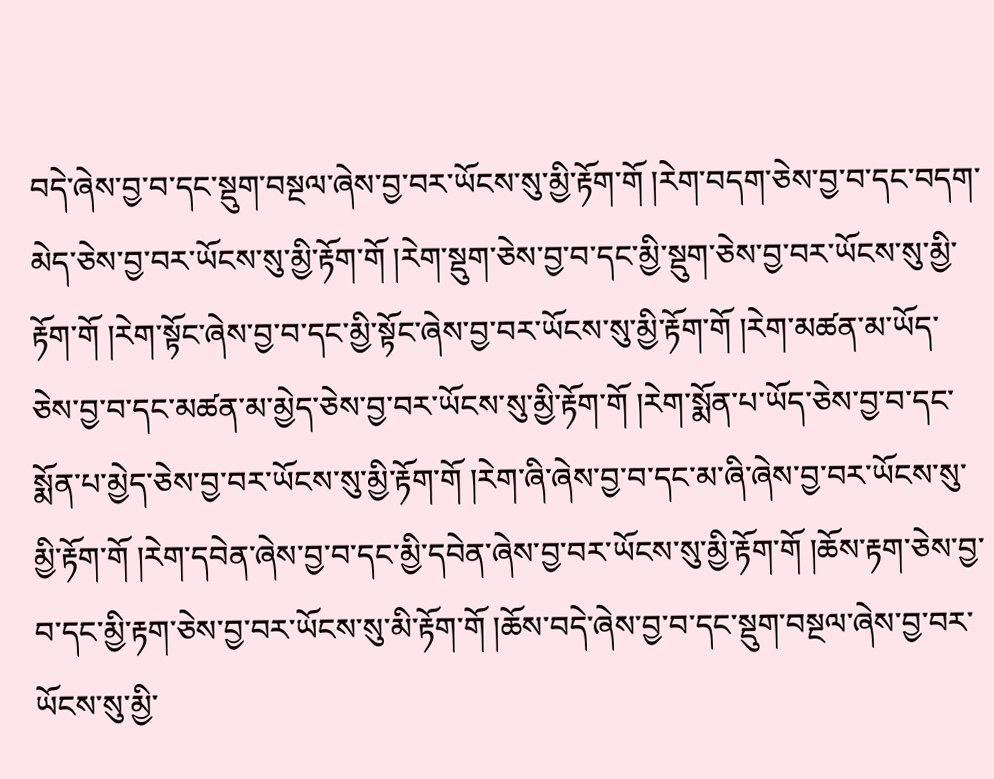བདེ་ཞེས་བྱ་བ་དང་སྡུག་བསྔལ་ཞེས་བྱ་བར་ཡོངས་སུ་མྱི་རྟོག་གོ །རེག་བདག་ཅེས་བྱ་བ་དང་བདག་མེད་ཅེས་བྱ་བར་ཡོངས་སུ་མྱི་རྟོག་གོ །རེག་སྡུག་ཅེས་བྱ་བ་དང་མྱི་སྡུག་ཅེས་བྱ་བར་ཡོངས་སུ་མྱི་རྟོག་གོ །རེག་སྟོང་ཞེས་བྱ་བ་དང་མྱི་སྟོང་ཞེས་བྱ་བར་ཡོངས་སུ་མྱི་རྟོག་གོ །རེག་མཚན་མ་ཡོད་ཅེས་བྱ་བ་དང་མཚན་མ་མྱེད་ཅེས་བྱ་བར་ཡོངས་སུ་མྱི་རྟོག་གོ །རེག་སྨོན་པ་ཡོད་ཅེས་བྱ་བ་དང་སྨོན་པ་མྱེད་ཅེས་བྱ་བར་ཡོངས་སུ་མྱི་རྟོག་གོ །རེག་ཞི་ཞེས་བྱ་བ་དང་མ་ཞི་ཞེས་བྱ་བར་ཡོངས་སུ་མྱི་རྟོག་གོ །རེག་དབེན་ཞེས་བྱ་བ་དང་མྱི་དབེན་ཞེས་བྱ་བར་ཡོངས་སུ་མྱི་རྟོག་གོ །ཆོས་རྟག་ཅེས་བྱ་བ་དང་མྱི་རྟག་ཅེས་བྱ་བར་ཡོངས་སུ་མི་རྟོག་གོ །ཆོས་བདེ་ཞེས་བྱ་བ་དང་སྡུག་བསྔལ་ཞེས་བྱ་བར་ཡོངས་སུ་མྱི་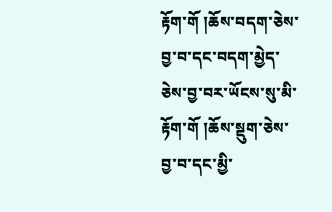རྟོག་གོ །ཆོས་བདག་ཅེས་བྱ་བ་དང་བདག་མྱེད་ཅེས་བྱ་བར་ཡོངས་སུ་མི་རྟོག་གོ །ཆོས་སྡུག་ཅེས་བྱ་བ་དང་མྱི་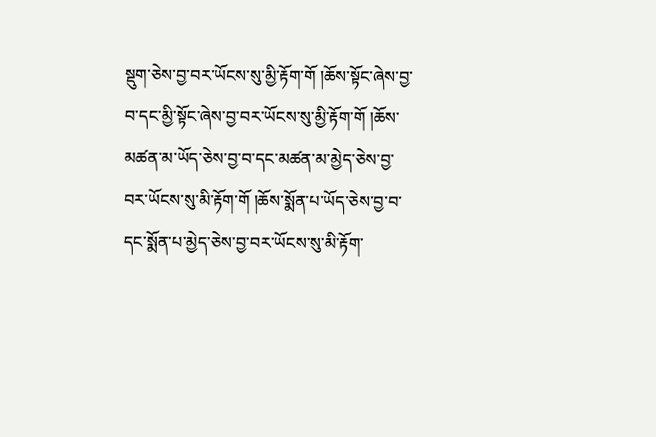སྡུག་ཅེས་བྱ་བར་ཡོངས་སུ་མྱི་རྟོག་གོ །ཆོས་སྟོང་ཞེས་བྱ་བ་དང་མྱི་སྟོང་ཞེས་བྱ་བར་ཡོངས་སུ་མྱི་རྟོག་གོ །ཆོས་མཚན་མ་ཡོད་ཅེས་བྱ་བ་དང་མཚན་མ་མྱེད་ཅེས་བྱ་བར་ཡོངས་སུ་མི་རྟོག་གོ །ཆོས་སྨོན་པ་ཡོད་ཅེས་བྱ་བ་དང་སྨོན་པ་མྱེད་ཅེས་བྱ་བར་ཡོངས་སུ་མི་རྟོག་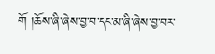གོ །ཆོས་ཞི་ཞེས་བྱ་བ་དང་མ་ཞི་ཞེས་བྱ་བར་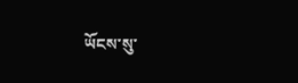ཡོངས་སུ་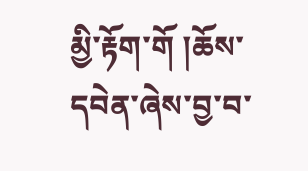མྱི་རྟོག་གོ །ཆོས་དབེན་ཞེས་བྱ་བ་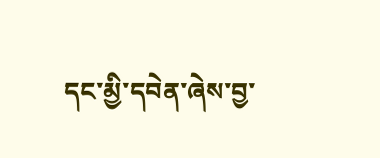དང་མྱི་དབེན་ཞེས་བྱ་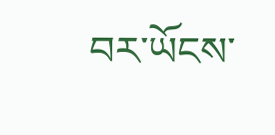བར་ཡོངས་